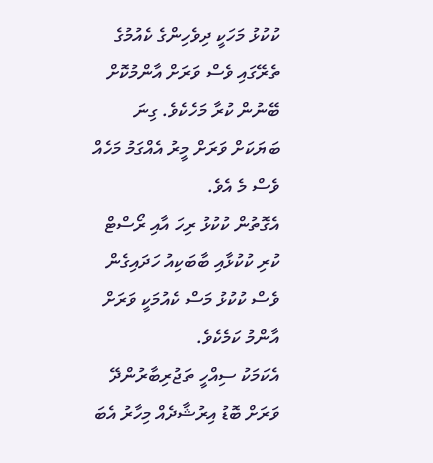ކުކުޅު މަހަކީ ދިވެހިންގެ ކެއުމުގެ ތެރޭގައި ވެސް ވަރަށް އާންމުކޮށް ބޭނުން ކުރާ މަހެކެވެ. ގިނަ ބަޔަކަށް ވަރަށް މީރު އެއްގަމު މަހެއް ވެސް މެ އެވެ.
އެގޮތުން ކުކުޅު ރިހަ އާއި ރޯސްޓް ކުރި ކުކުޅާއި ބާބަކިއު ހަދައިގެން ވެސް ކުކުޅު މަސް ކެއުމަކީ ވަރަށް އާންމު ކަމެކެވެ.
އެކަމަކު ސިއްހީ ތަޖުރިބާރުންދޭ ވަރަށް ބޮޑު އިރުޝާދެއް މިހާރު އެބަ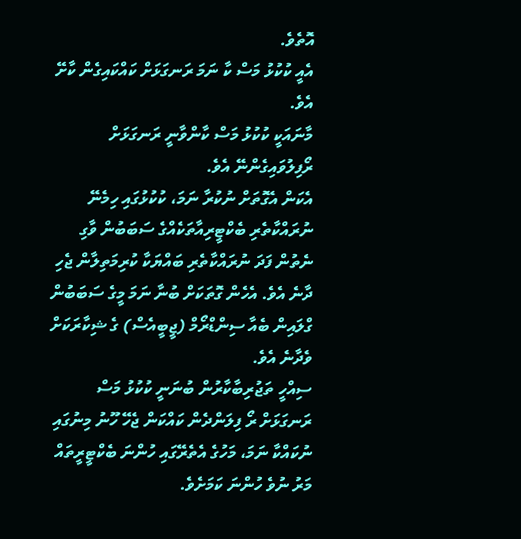އޮތެވެ.
އެއީ ކުކުޅު މަސް ކާ ނަމަ ރަނގަޅަށް ކައްކައިގެން ކާށޭ އެވެ.
މާނައަކީ ކުކުޅު މަސް ކާންވާނީ ރަނގަޅަށް ރޯފިލުވައިގެންނޭ އެވެ.
އެކަން އެގޮތަށް ނުކުރާ ނަމަ، ކުކުޅުގައި ހިމެނޭ ނުރައްކާތެރި ބެކްޓީރިއާތަކެއްގެ ސަބަބުން ވާގި ނެތުން ފަދަ ނުރައްކާތެރި ބައްޔަކާ ކުރިމަތިލާން ޖެހި ދާނެ އެވެ. އެހެން ގޮތަކަށް ބުނާ ނަމަ މީގެ ސަބަބުން ގްލައިން ބެއާ ސިންޑްރޯމް (ޖީބީއެސް) ގެ ޝިކާރަކަށް ވެދާނެ އެވެ.
ސިއްހީ ތަޖުރިބާކާރުން ބުނަނީ ކުކުޅު މަސް ރަނގަޅަށް ރޯ ފިލަންދެން ކައްކަން ޖެހޭ ހޫނު މިނުގައި ނުކައްކާ ނަމަ، މަހުގެ އެތެރޭގައި ހުންނަ ބެކްޓީރީތައް މަރު ނުވެ ހުންނަ ކަމަށެވެ.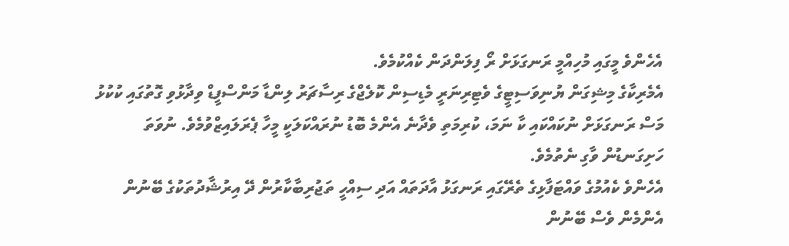އެހެންވެ މީގައި މުހިއްމީ ރަނގަޅަށް ރޯ ފިލަންދަން ކެއްކުމެވެ.
އެމެރިކާގެ މިޝިގަން ޔުނިވަސިޓީގެ ވެޓިރިނަރީ މެޑިސިން ކޮލެޖްގެ ރިސާޗަރު ލިންޑާ މަންސްފީޑް ވިދާޅުވި ގޮތުގައި ކުކުޅު މަސް ރަނގަޅަށް ނުކައްކައި ކާ ނަމަ، ކުރިމަތި ވެދާނެ އެންމެ ބޮޑު ނުރައްކަލަކީ މީހާ ޕެރަލައިޒްވުމެވެ. ނުވަތަ ހަށިގަނޑުން ވާގި ނެތުމެވެ.
އެހެންވެ ކެއުމުގެ ވައްޓަފާޅިގެ ތެރޭގައި ރަނގަޅު އާދަތައް އަދި ސިއްހީ ތަޖުރިބާކާރުން ދޭ އިރުޝާދުތަކުގެ ބޭނުން އެންމެން ވެސް ބޭނުން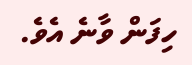ހިފަން ވާނެ އެވެ.